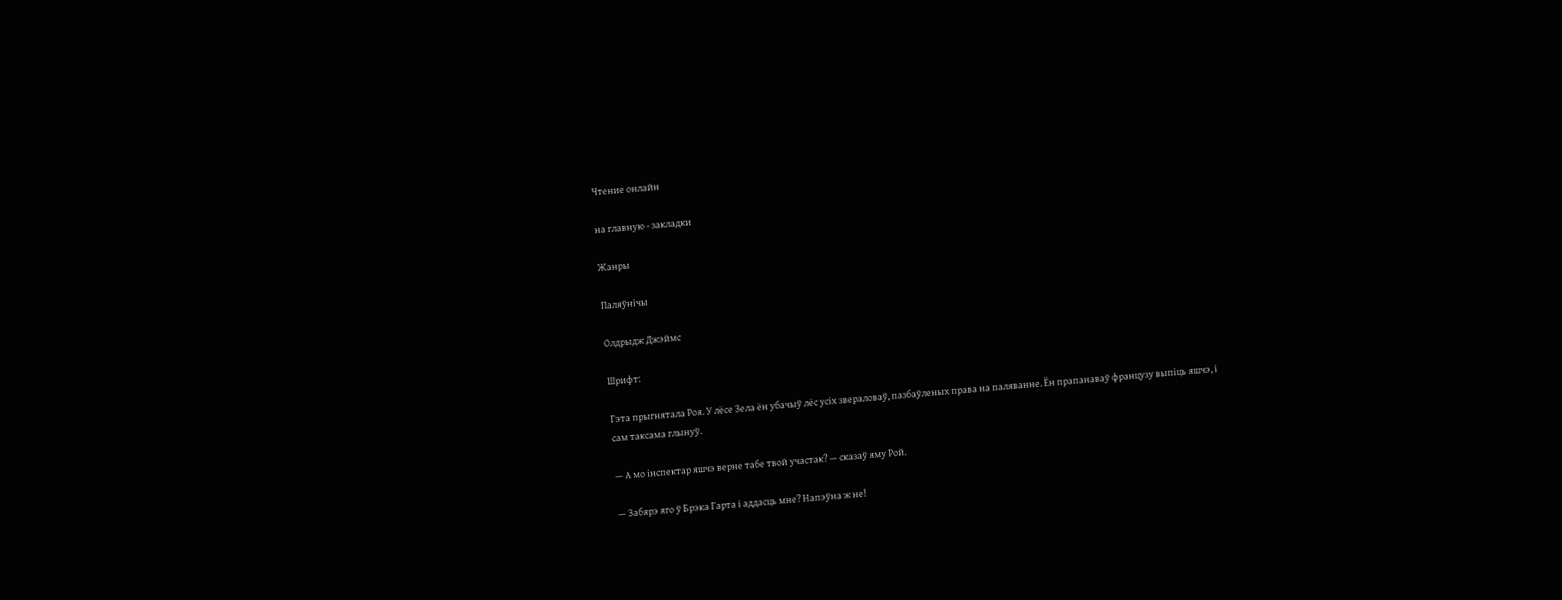Чтение онлайн

на главную - закладки

Жанры

Паляўнічы

Олдрыдж Джэймс

Шрифт:

Гэта прыгнятала Роя. У лёсе Зела ён убачыў лёс усіх звераловаў, пазбаўленых права на паляванне. Ён прапанаваў французу выпіць яшчэ, і сам таксама глынуў.

— А мо інспектар яшчэ верне табе твой участак? — сказаў яму Рой.

— Забярэ яго ў Брэка Гарта і аддасць мне? Напэўна ж не!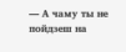— А чаму ты не пойдзеш на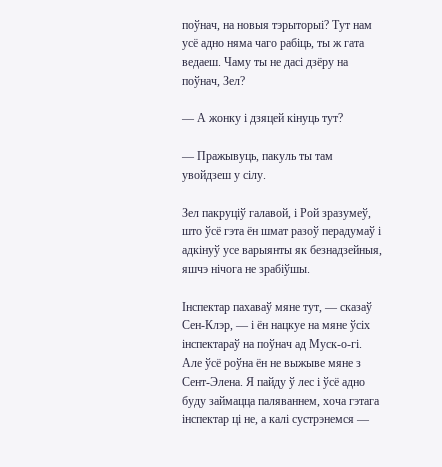поўнач, на новыя тэрыторыі? Тут нам усё адно няма чаго рабіць, ты ж гата ведаеш. Чаму ты не дасі дзёру на поўнач, Зел?

— А жонку і дзяцей кінуць тут?

— Пражывуць, пакуль ты там увойдзеш у сілу.

Зел пакруціў галавой, і Рой зразумеў, што ўсё гэта ён шмат разоў перадумаў і адкінуў усе варыянты як безнадзейныя, яшчэ нічога не зрабіўшы.

Інспектар пахаваў мяне тут, — сказаў Сен-Клэр, — і ён нацкуе на мяне ўсіх інспектараў на поўнач ад Муск-о-гі. Але ўсё роўна ён не выжыве мяне з Сент-Элена. Я пайду ў лес і ўсё адно буду займацца паляваннем, хоча гэтага інспектар ці не, а калі сустрэнемся —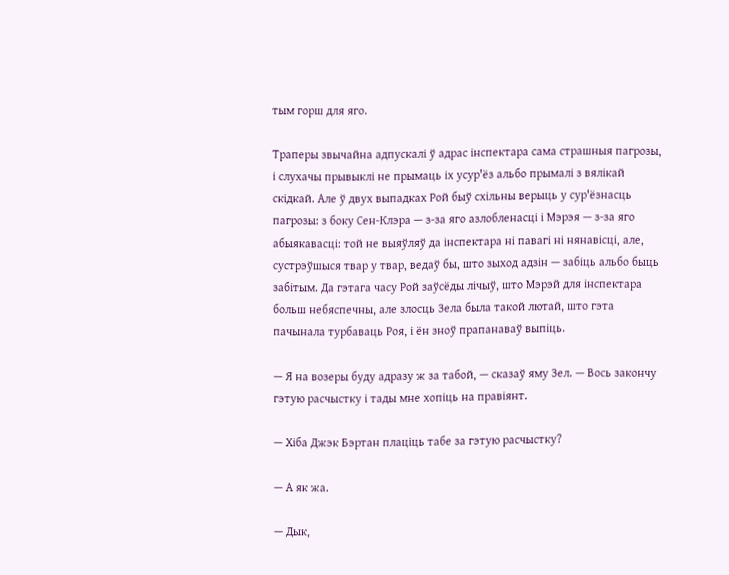тым горш для яго.

Траперы звычайна адпускалі ў адрас інспектара сама страшныя пагрозы, і слухачы прывыклі не прымаць іх усур'ёз альбо прымалі з вялікай скідкай. Але ў двух выпадках Рой быў схільны верыць у сур'ёзнасць пагрозы: з боку Сен-Клэра — з-за яго азлобленасці і Мэрэя — з-за яго абыякавасці: той не выяўляў да інспектара ні павагі ні нянавісці, але, сустрэўшыся твар у твар, ведаў бы, што зыход адзін — забіць альбо быць забітым. Да гэтага часу Рой заўсёды лічыў, што Мэрэй для інспектара больш небяспечны, але злосць Зела была такой лютай, што гэта пачынала турбаваць Роя, і ён зноў прапанаваў выпіць.

— Я на возеры буду адразу ж за табой, — сказаў яму Зел. — Вось закончу гэтую расчыстку і тады мне хопіць на правіянт.

— Хіба Джэк Бэртан плаціць табе за гэтую расчыстку?

— А як жа.

— Дык,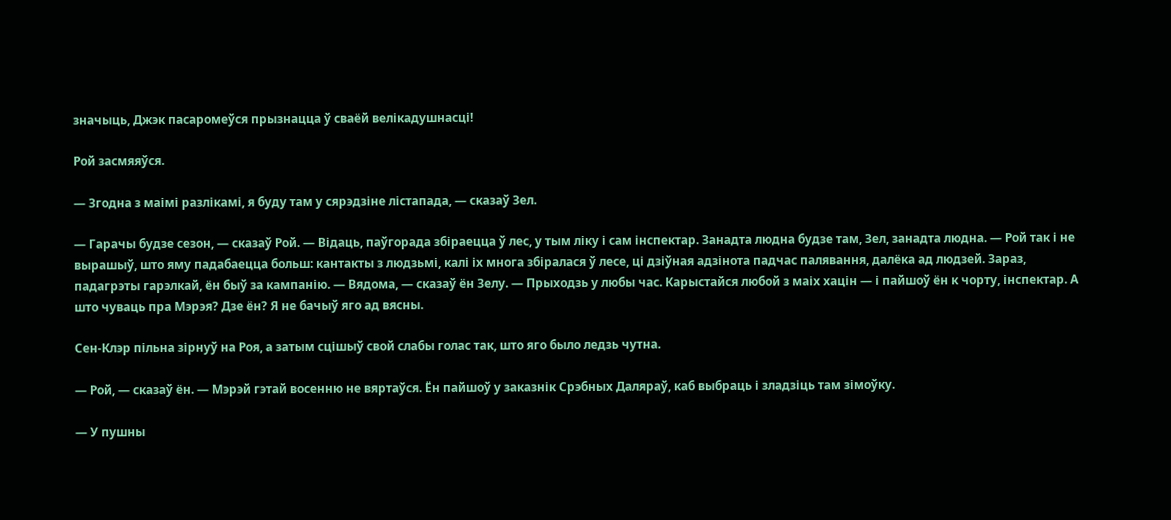значыць, Джэк пасаромеўся прызнацца ў сваёй велікадушнасці!

Рой засмяяўся.

— Згодна з маімі разлікамі, я буду там у сярэдзіне лістапада, — сказаў Зел.

— Гарачы будзе сезон, — сказаў Рой. — Відаць, паўгорада збіраецца ў лес, у тым ліку і сам інспектар. Занадта людна будзе там, Зел, занадта людна. — Рой так і не вырашыў, што яму падабаецца больш: кантакты з людзьмі, калі іх многа збіралася ў лесе, ці дзіўная адзінота падчас палявання, далёка ад людзей. Зараз, падагрэты гарэлкай, ён быў за кампанію. — Вядома, — сказаў ён Зелу. — Прыходзь у любы час. Карыстайся любой з маіх хацін — і пайшоў ён к чорту, інспектар. А што чуваць пра Мэрэя? Дзе ён? Я не бачыў яго ад вясны.

Сен-Клэр пільна зірнуў на Роя, а затым сцішыў свой слабы голас так, што яго было ледзь чутна.

— Рой, — сказаў ён. — Мэрэй гэтай восенню не вяртаўся. Ён пайшоў у заказнік Срэбных Даляраў, каб выбраць і зладзіць там зімоўку.

— У пушны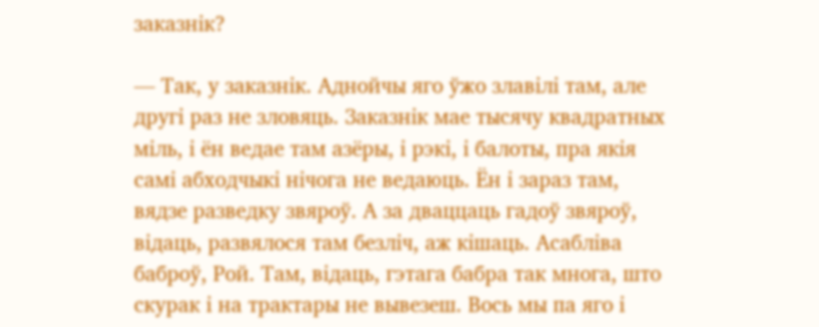заказнік?

— Так, у заказнік. Аднойчы яго ўжо злавілі там, але другі раз не зловяць. Заказнік мае тысячу квадратных міль, і ён ведае там азёры, і рэкі, і балоты, пра якія самі абходчыкі нічога не ведаюць. Ён і зараз там, вядзе разведку звяроў. А за дваццаць гадоў звяроў, відаць, развялося там безліч, аж кішаць. Асабліва баброў, Рой. Там, відаць, гэтага бабра так многа, што скурак і на трактары не вывезеш. Вось мы па яго і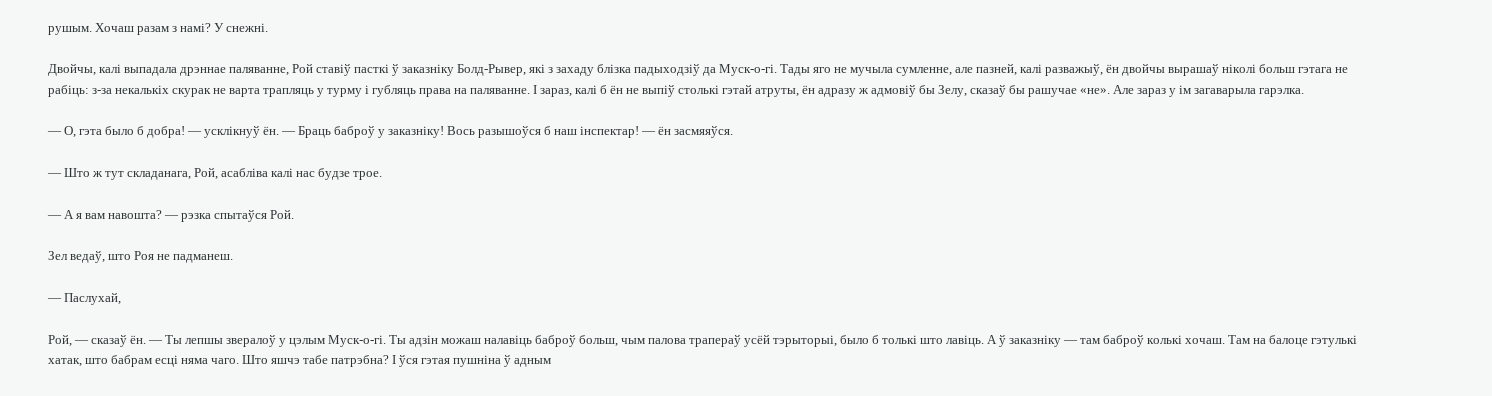рушым. Хочаш разам з намі? У снежні.

Двойчы, калі выпадала дрэннае паляванне, Рой ставіў пасткі ў заказніку Болд-Рывер, які з захаду блізка падыходзіў да Муск-о-гі. Тады яго не мучыла сумленне, але пазней, калі разважыў, ён двойчы вырашаў ніколі больш гэтага не рабіць: з-за некалькіх скурак не варта трапляць у турму і губляць права на паляванне. І зараз, калі б ён не выпіў столькі гэтай атруты, ён адразу ж адмовіў бы Зелу, сказаў бы рашучае «не». Але зараз у ім загаварыла гарэлка.

— О, гэта было б добра! — усклікнуў ён. — Браць баброў у заказніку! Вось разышоўся б наш інспектар! — ён засмяяўся.

— Што ж тут складанага, Рой, асабліва калі нас будзе трое.

— А я вам навошта? — рэзка спытаўся Рой.

Зел ведаў, што Роя не падманеш.

— Паслухай,

Рой, — сказаў ён. — Ты лепшы звералоў у цэлым Муск-о-гі. Ты адзін можаш налавіць баброў больш, чым палова трапераў усёй тэрыторыі, было б толькі што лавіць. А ў заказніку — там баброў колькі хочаш. Там на балоце гэтулькі хатак, што бабрам есці няма чаго. Што яшчэ табе патрэбна? І ўся гэтая пушніна ў адным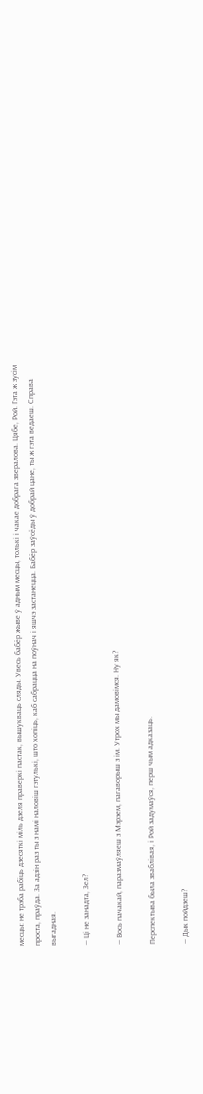месцы: не трэба рабіць дзесяткі міль дзеля праверкі пастак, вышукваць сляды. Увесь бабёр жыве ў адным месцы, толькі і чакае добрага звералова. Цябе, Рой. Гэта ж зусім проста, праўда. За адзін раз ты з намі наловіш гэтулькі, што хопіць, каб сабрацца на поўнач і яшчэ застанецца. Бабёр заўсёды ў добрай цане, ты ж гэта ведаеш. Справа выгадная.

— Ці не занадта, Зел?

— Вось пачакай, паразмаўляеш з Мэрэем, пагаворыш з ім. Утрох мы дамовімся. Ну як?

Перспектыва была зваблівая, і Рой задумаўся, перш чым адказаць.

— Дык пойдзеш?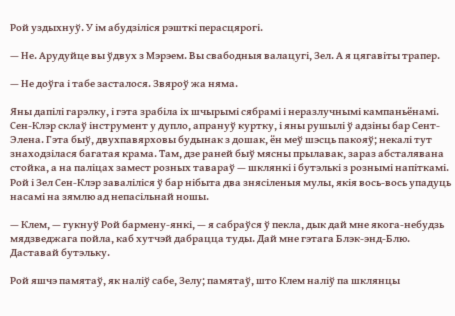Рой уздыхнуў. У ім абудзіліся рэшткі перасцярогі.

— Не. Арудуйце вы ўдвух з Мэрэем. Вы свабодныя валацугі, Зел. А я цягавіты трапер.

— Не доўга і табе засталося. Звяроў жа няма.

Яны дапілі гарэлку, і гэта зрабіла іх шчырымі сябрамі і неразлучнымі кампаньёнамі. Сен-Клэр склаў інструмент у дупло, апрануў куртку, і яны рушылі ў адзіны бар Сент-Элена. Гэта быў, двухпавярховы будынак з дошак, ён меў шэсць пакояў; некалі тут знаходзілася багатая крама. Там, дзе раней быў мясны прылавак, зараз абсталявана стойка, а на паліцах замест розных тавараў — шклянкі і бутэлькі з рознымі напіткамі. Рой і Зел Сен-Клэр заваліліся ў бар нібыта два знясіленыя мулы, якія вось-вось упадуць насамі на зямлю ад непасільнай ношы.

— Клем, — гукнуў Рой бармену-янкі, — я сабраўся ў пекла, дык дай мне якога-небудзь мядзведжага пойла, каб хутчэй дабрацца туды. Дай мне гэтага Блэк-энд-Блю. Даставай бутэльку.

Рой яшчэ памятаў, як наліў сабе, Зелу; памятаў, што Клем наліў па шклянцы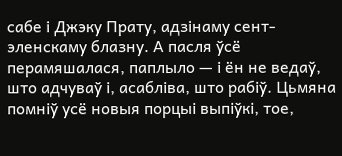сабе і Джэку Прату, адзінаму сент-эленскаму блазну. А пасля ўсё перамяшалася, паплыло — і ён не ведаў, што адчуваў і, асабліва, што рабіў. Цьмяна помніў усё новыя порцыі выпіўкі, тое,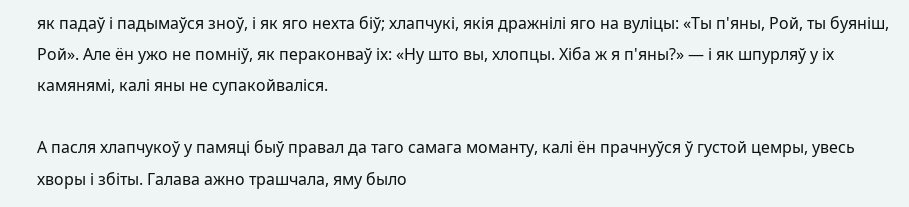як падаў і падымаўся зноў, і як яго нехта біў; хлапчукі, якія дражнілі яго на вуліцы: «Ты п'яны, Рой, ты буяніш, Рой». Але ён ужо не помніў, як пераконваў іх: «Ну што вы, хлопцы. Хіба ж я п'яны?» — і як шпурляў у іх камянямі, калі яны не супакойваліся.

А пасля хлапчукоў у памяці быў правал да таго самага моманту, калі ён прачнуўся ў густой цемры, увесь хворы і збіты. Галава ажно трашчала, яму было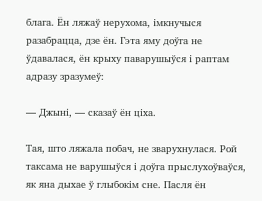блага. Ён ляжаў нерухома, імкнучыся разабрацца, дзе ён. Гэта яму доўга не ўдавалася, ён крыху паварушыўся і раптам адразу зразумеў:

— Джыні, — сказаў ён ціха.

Тая, што ляжала побач, не зварухнулася. Рой таксама не варушыўся і доўга прыслухоўваўся, як яна дыхае ў глыбокім сне. Пасля ён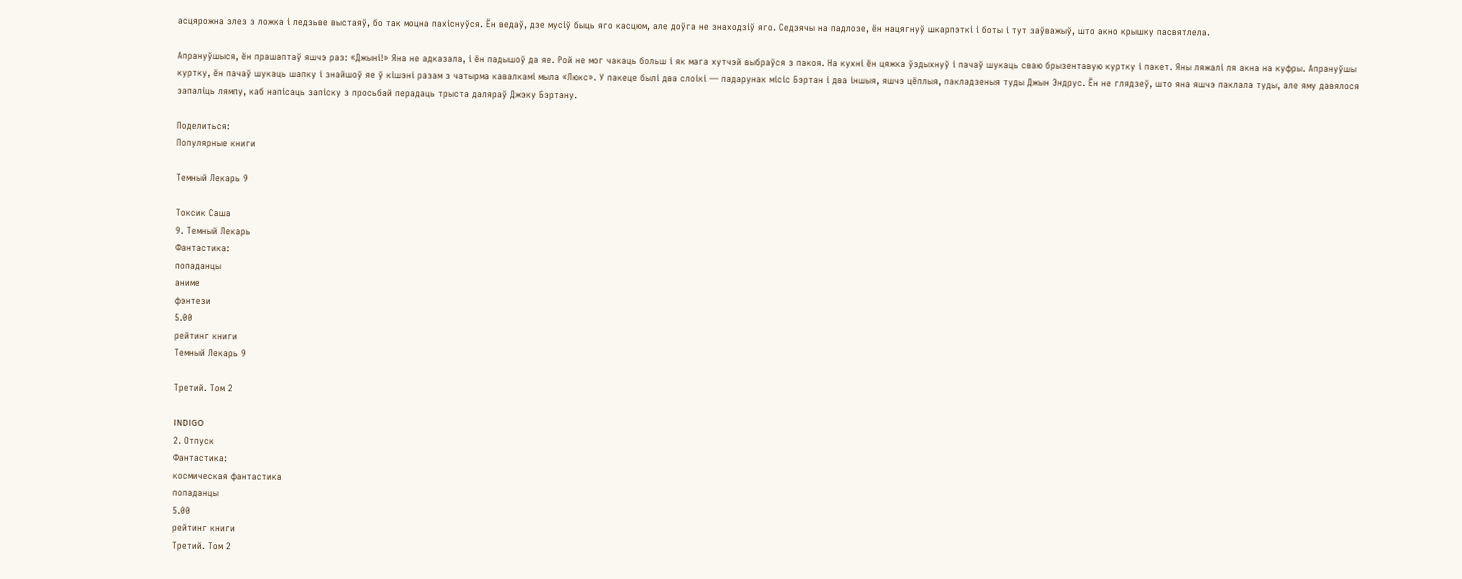асцярожна злез з ложка і ледзьве выстаяў, бо так моцна пахіснуўся. Ён ведаў, дзе мусіў быць яго касцюм, але доўга не знаходзіў яго. Седзячы на падлозе, ён нацягнуў шкарпэткі і боты і тут заўважыў, што акно крышку пасвятлела.

Апрануўшыся, ён прашаптаў яшчэ раз: «Джыні!» Яна не адказала, і ён падышоў да яе. Рой не мог чакаць больш і як мага хутчэй выбраўся з пакоя. На кухні ён цяжка ўздыхнуў і пачаў шукаць сваю брызентавую куртку і пакет. Яны ляжалі ля акна на куфры. Апрануўшы куртку, ён пачаў шукаць шапку і знайшоў яе ў кішэні разам з чатырма кавалкамі мыла «Люкс». У пакеце былі два слоікі — падарунак місіс Бэртан і два іншыя, яшчэ цёплыя, пакладзеныя туды Джын Эндрус. Ён не глядзеў, што яна яшчэ паклала туды, але яму давялося запаліць лямпу, каб напісаць запіску з просьбай перадаць трыста даляраў Джэку Бэртану.

Поделиться:
Популярные книги

Темный Лекарь 9

Токсик Саша
9. Темный Лекарь
Фантастика:
попаданцы
аниме
фэнтези
5.00
рейтинг книги
Темный Лекарь 9

Третий. Том 2

INDIGO
2. Отпуск
Фантастика:
космическая фантастика
попаданцы
5.00
рейтинг книги
Третий. Том 2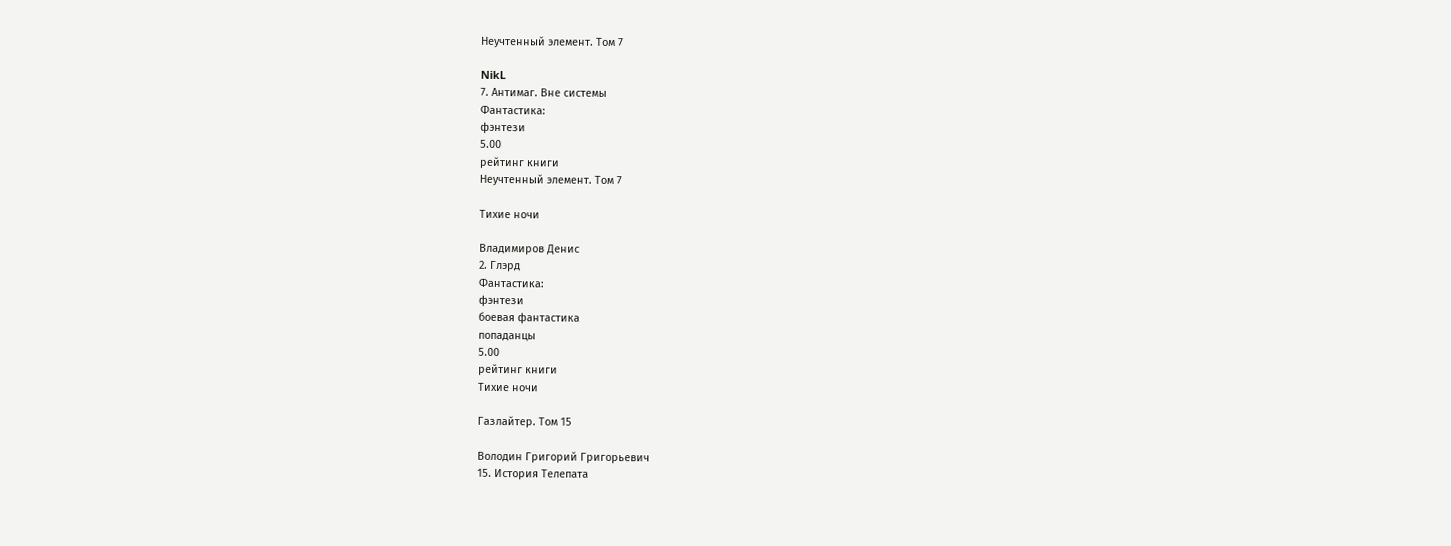Неучтенный элемент. Том 7

NikL
7. Антимаг. Вне системы
Фантастика:
фэнтези
5.00
рейтинг книги
Неучтенный элемент. Том 7

Тихие ночи

Владимиров Денис
2. Глэрд
Фантастика:
фэнтези
боевая фантастика
попаданцы
5.00
рейтинг книги
Тихие ночи

Газлайтер. Том 15

Володин Григорий Григорьевич
15. История Телепата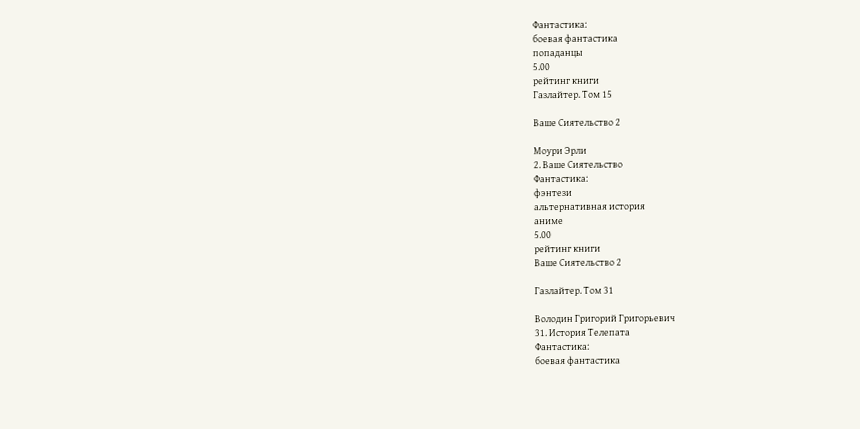Фантастика:
боевая фантастика
попаданцы
5.00
рейтинг книги
Газлайтер. Том 15

Ваше Сиятельство 2

Моури Эрли
2. Ваше Сиятельство
Фантастика:
фэнтези
альтернативная история
аниме
5.00
рейтинг книги
Ваше Сиятельство 2

Газлайтер. Том 31

Володин Григорий Григорьевич
31. История Телепата
Фантастика:
боевая фантастика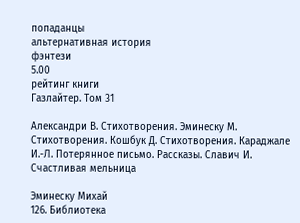попаданцы
альтернативная история
фэнтези
5.00
рейтинг книги
Газлайтер. Том 31

Александри В. Стихотворения. Эминеску М. Стихотворения. Кошбук Д. Стихотворения. Караджале И.-Л. Потерянное письмо. Рассказы. Славич И. Счастливая мельница

Эминеску Михай
126. Библиотека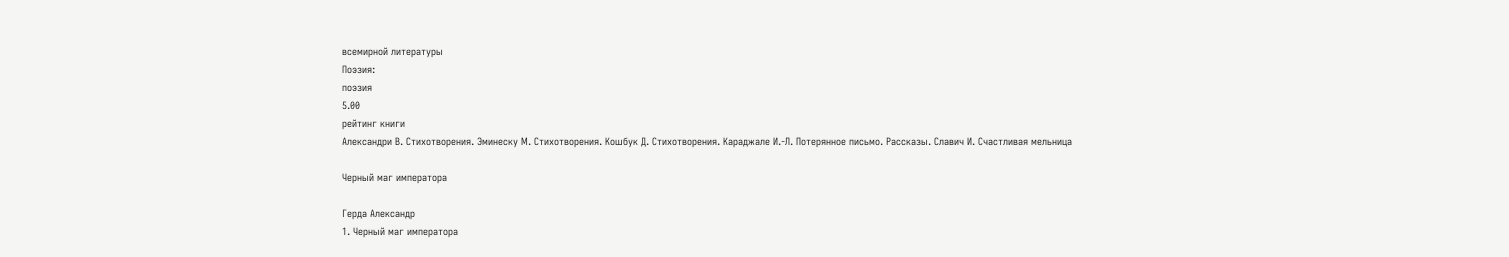всемирной литературы
Поэзия:
поэзия
5.00
рейтинг книги
Александри В. Стихотворения. Эминеску М. Стихотворения. Кошбук Д. Стихотворения. Караджале И.-Л. Потерянное письмо. Рассказы. Славич И. Счастливая мельница

Черный маг императора

Герда Александр
1. Черный маг императора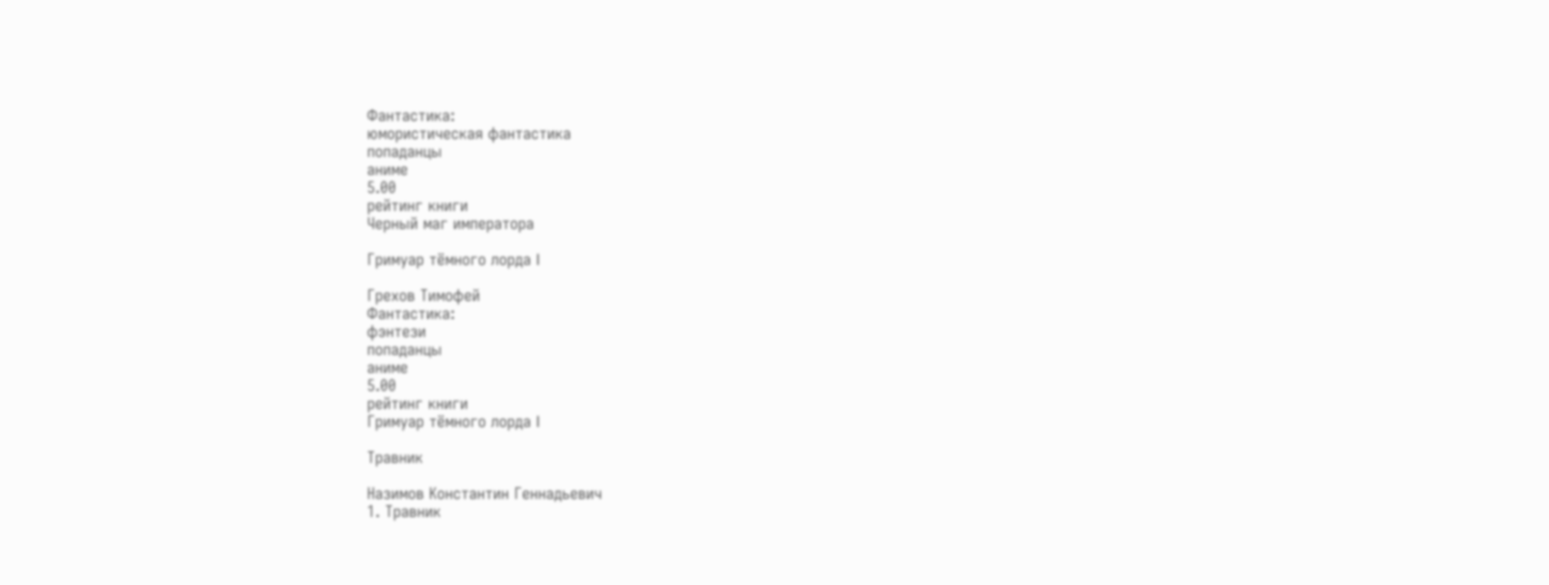Фантастика:
юмористическая фантастика
попаданцы
аниме
5.00
рейтинг книги
Черный маг императора

Гримуар тёмного лорда I

Грехов Тимофей
Фантастика:
фэнтези
попаданцы
аниме
5.00
рейтинг книги
Гримуар тёмного лорда I

Травник

Назимов Константин Геннадьевич
1. Травник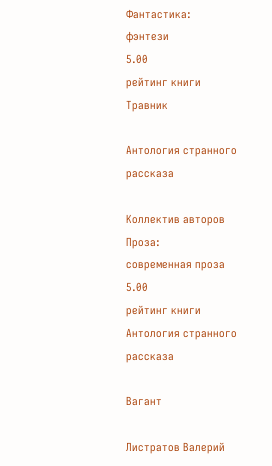Фантастика:
фэнтези
5.00
рейтинг книги
Травник

Антология странного рассказа

Коллектив авторов
Проза:
современная проза
5.00
рейтинг книги
Антология странного рассказа

Вагант

Листратов Валерий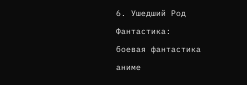6. Ушедший Род
Фантастика:
боевая фантастика
аниме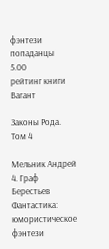фэнтези
попаданцы
5.00
рейтинг книги
Вагант

Законы Рода. Том 4

Мельник Андрей
4. Граф Берестьев
Фантастика:
юмористическое фэнтези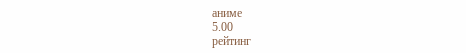аниме
5.00
рейтинг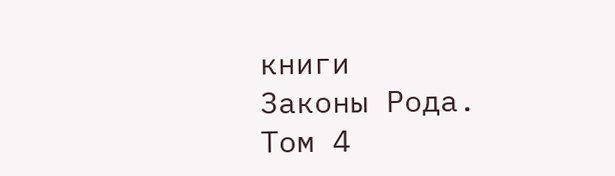книги
Законы Рода. Том 4